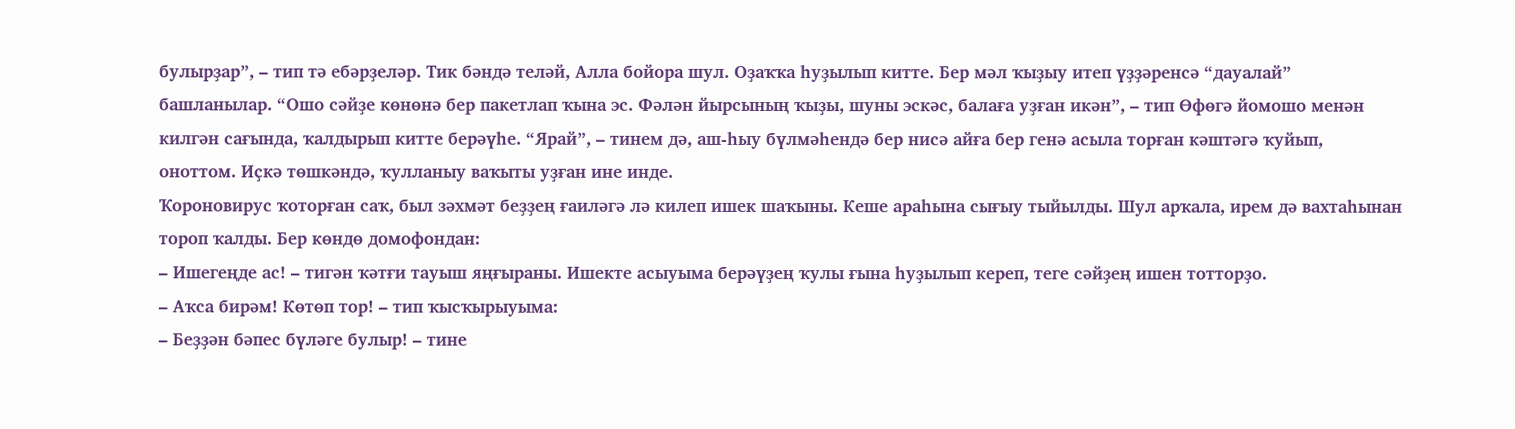булырҙар”, – тип тә ебәрҙеләр. Тик бәндә теләй, Алла бойора шул. Оҙаҡҡа һуҙылып китте. Бер мәл ҡыҙыу итеп үҙҙәренсә “дауалай” башланылар. “Ошо сәйҙе көнөнә бер пакетлап ҡына эс. Фәлән йырсының ҡыҙы, шуны эскәс, балаға уҙған икән”, – тип Өфөгә йомошо менән килгән сағында, ҡалдырып китте берәүһе. “Ярай”, – тинем дә, аш-һыу бүлмәһендә бер нисә айға бер генә асыла торған кәштәгә ҡуйып, оноттом. Иҫкә төшкәндә, ҡулланыу ваҡыты уҙған ине инде.
Ҡороновирус ҡоторған саҡ, был зәхмәт беҙҙең ғаиләгә лә килеп ишек шаҡыны. Кеше араһына сығыу тыйылды. Шул арҡала, ирем дә вахтаһынан тороп ҡалды. Бер көндө домофондан:
– Ишегеңде ас! – тигән ҡәтғи тауыш яңғыраны. Ишекте асыуыма берәүҙең ҡулы ғына һуҙылып кереп, теге сәйҙең ишен тотторҙо.
– Аҡса бирәм! Көтөп тор! – тип ҡысҡырыуыма:
– Беҙҙән бәпес бүләге булыр! – тине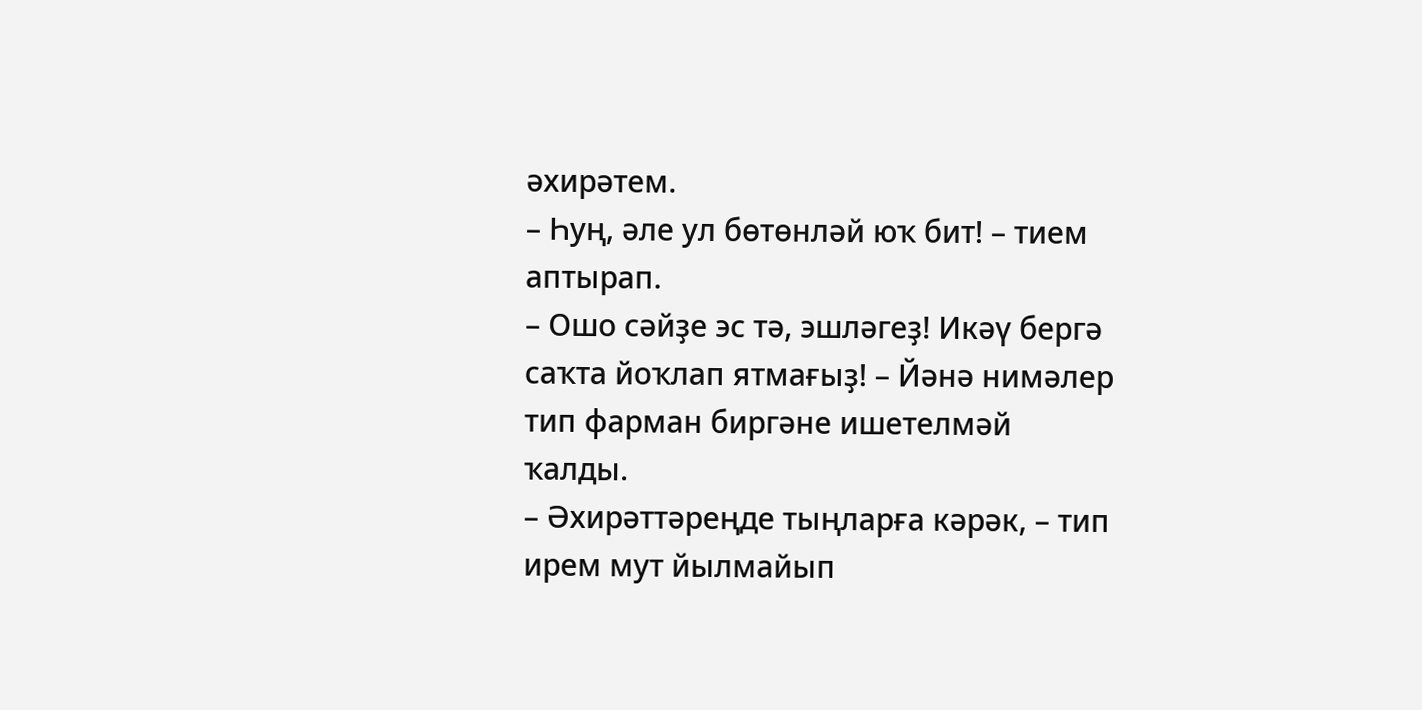әхирәтем.
– Һуң, әле ул бөтөнләй юҡ бит! – тием аптырап.
– Ошо сәйҙе эс тә, эшләгеҙ! Икәү бергә саҡта йоҡлап ятмағыҙ! – Йәнә нимәлер тип фарман биргәне ишетелмәй ҡалды.
– Әхирәттәреңде тыңларға кәрәк, – тип ирем мут йылмайып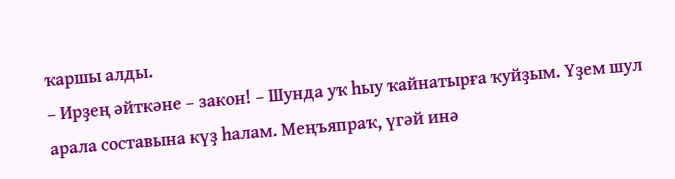ҡаршы алды.
– Ирҙең әйткәне – закон! – Шунда уҡ һыу ҡайнатырға ҡуйҙым. Үҙем шул арала составына күҙ һалам. Меңъяпраҡ, үгәй инә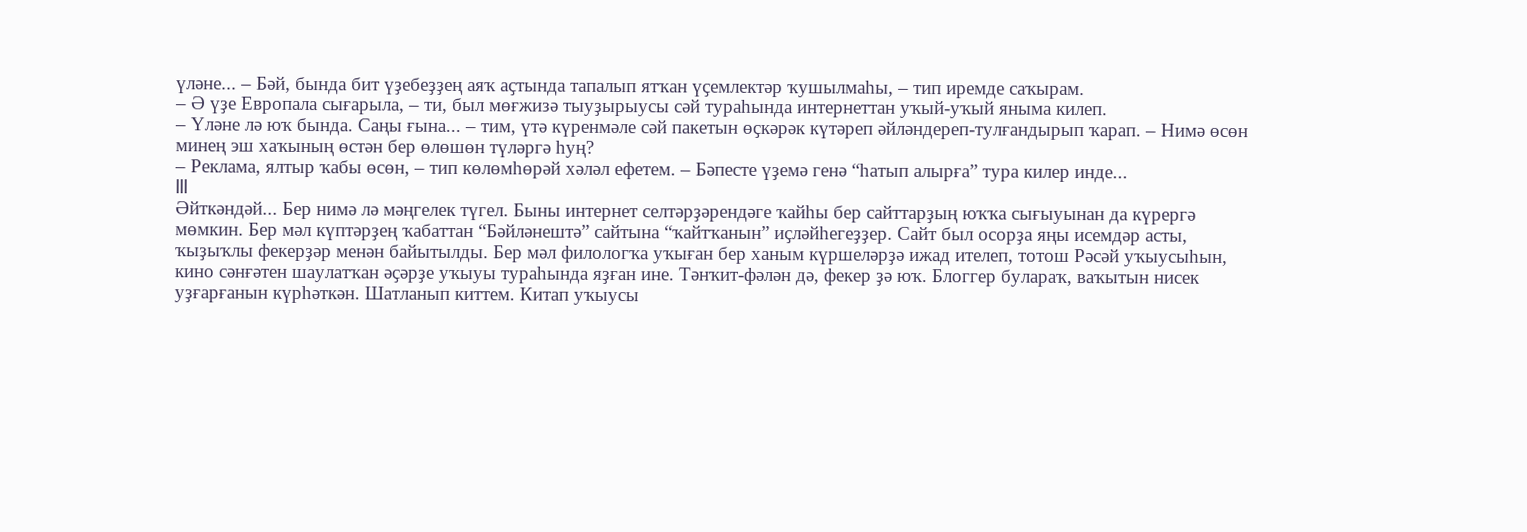үләне... – Бәй, бында бит үҙебеҙҙең аяҡ аҫтында тапалып ятҡан үҫемлектәр ҡушылмаһы, – тип иремде саҡырам.
– Ә үҙе Европала сығарыла, – ти, был мөғжизә тыуҙырыусы сәй тураһында интернеттан уҡый-уҡый яныма килеп.
– Үләне лә юҡ бында. Саңы ғына... – тим, үтә күренмәле сәй пакетын өҫкәрәк күтәреп әйләндереп-тулғандырып ҡарап. – Нимә өсөн минең эш хаҡының өстән бер өлөшөн түләргә һуң?
– Реклама, ялтыр ҡабы өсөн, – тип көлөмһөрәй хәләл ефетем. – Бәпесте үҙемә генә “һатып алырға” тура килер инде...
lll
Әйткәндәй... Бер нимә лә мәңгелек түгел. Быны интернет селтәрҙәрендәге ҡайһы бер сайттарҙың юҡҡа сығыуынан да күрергә мөмкин. Бер мәл күптәрҙең ҡабаттан “Бәйләнештә” сайтына “ҡайтҡанын” иҫләйһегеҙҙер. Сайт был осорҙа яңы исемдәр асты, ҡыҙыҡлы фекерҙәр менән байытылды. Бер мәл филологҡа уҡыған бер ханым күршеләрҙә ижад ителеп, тотош Рәсәй уҡыусыһын, кино сәнғәтен шаулатҡан әҫәрҙе уҡыуы тураһында яҙған ине. Тәнҡит-фәлән дә, фекер ҙә юҡ. Блоггер булараҡ, ваҡытын нисек уҙғарғанын күрһәткән. Шатланып киттем. Китап уҡыусы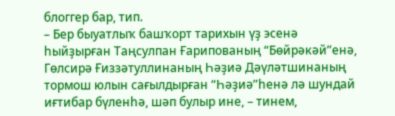блоггер бар, тип.
– Бер быуатлыҡ башҡорт тарихын үҙ эсенә һыйҙырған Таңсулпан Ғарипованың “Бөйрәкәй”енә, Гөлсирә Ғиззәтуллинаның Һәҙиә Дәүләтшинаның тормош юлын сағылдырған “Һәҙиә”һенә лә шундай иғтибар бүленһә, шәп булыр ине, – тинем,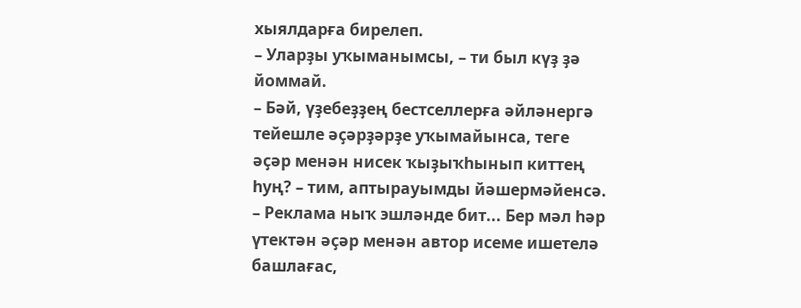хыялдарға бирелеп.
– Уларҙы уҡыманымсы, – ти был күҙ ҙә йоммай.
– Бәй, үҙебеҙҙең бестселлерға әйләнергә тейешле әҫәрҙәрҙе уҡымайынса, теге әҫәр менән нисек ҡыҙыҡһынып киттең һуң? – тим, аптырауымды йәшермәйенсә.
– Реклама ныҡ эшләнде бит... Бер мәл һәр үтектән әҫәр менән автор исеме ишетелә башлағас,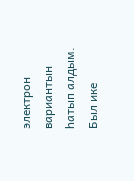электрон вариантын һатып алдым.
Был ике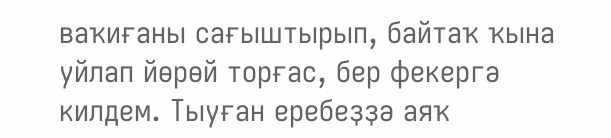ваҡиғаны сағыштырып, байтаҡ ҡына уйлап йөрөй торғас, бер фекергә килдем. Тыуған еребеҙҙә аяҡ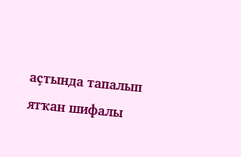аҫтында тапалып ятҡан шифалы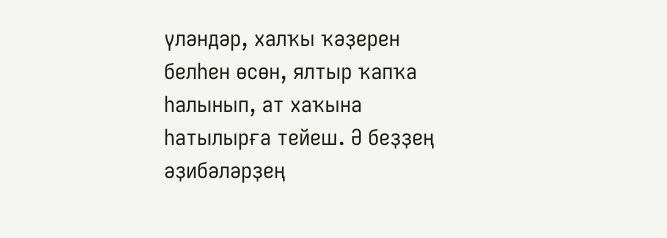үләндәр, халҡы ҡәҙерен белһен өсөн, ялтыр ҡапҡа һалынып, ат хаҡына һатылырға тейеш. Ә беҙҙең әҙибәләрҙең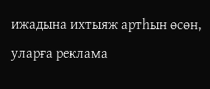ижадына ихтыяж артһын өсөн, уларға реклама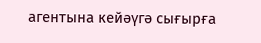агентына кейәүгә сығырға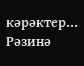кәрәктер...
Рәзинә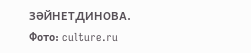ЗӘЙНЕТДИНОВА.
Фото: culture.ru